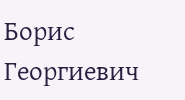Борис Георгиевич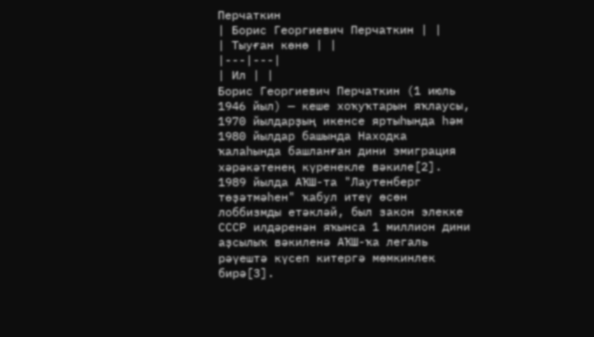Перчаткин
| Борис Георгиевич Перчаткин | |
| Тыуған көнө | |
|---|---|
| Ил | |
Борис Георгиевич Перчаткин (1 июль 1946 йыл) — кеше хоҡуҡтарын яҡлаусы, 1970 йылдарҙың икенсе яртыһында һәм 1980 йылдар башында Находка ҡалаһында башланған дини эмиграция хәрәкәтенең күренекле вәкиле[2]. 1989 йылда АҠШ-та "Лаутенберг төҙәтмәһен" ҡабул итеү өсөн лоббизмды етәкләй, был закон элекке СССР илдәренән яҡынса 1 миллион дини аҙсылыҡ вәкиленә АҠШ-ҡа легаль рәүештә күсеп китергә мөмкинлек бирә[3].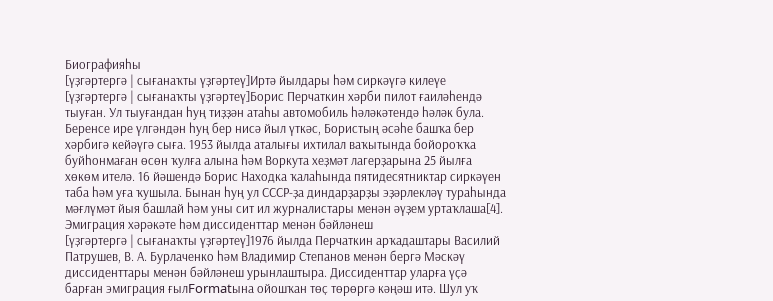Биографияһы
[үҙгәртергә | сығанаҡты үҙгәртеү]Иртә йылдары һәм сиркәүгә килеүе
[үҙгәртергә | сығанаҡты үҙгәртеү]Борис Перчаткин хәрби пилот ғаиләһендә тыуған. Ул тыуғандан һуң тиҙҙән атаһы автомобиль һәләкәтендә һәләк була. Беренсе ире үлгәндән һуң бер нисә йыл үткәс, Бористың әсәһе башҡа бер хәрбигә кейәүгә сыға. 1953 йылда аталығы ихтилал ваҡытында бойороҡҡа буйһонмаған өсөн ҡулға алына һәм Воркута хеҙмәт лагерҙарына 25 йылға хөкөм ителә. 16 йәшендә Борис Находка ҡалаһында пятидесятниктар сиркәүен таба һәм уға ҡушыла. Бынан һуң ул СССР-ҙа диндарҙарҙы эҙәрлекләү тураһында мәғлүмәт йыя башлай һәм уны сит ил журналистары менән әүҙем уртаҡлаша[4].
Эмиграция хәрәкәте һәм диссиденттар менән бәйләнеш
[үҙгәртергә | сығанаҡты үҙгәртеү]1976 йылда Перчаткин арҡадаштары Василий Патрушев, В. А. Бурлаченко һәм Владимир Степанов менән бергә Мәскәү диссиденттары менән бәйләнеш урынлаштыра. Диссиденттар уларға үҫә барған эмиграция ғылFormatына ойошҡан төҫ төрөргә кәңәш итә. Шул уҡ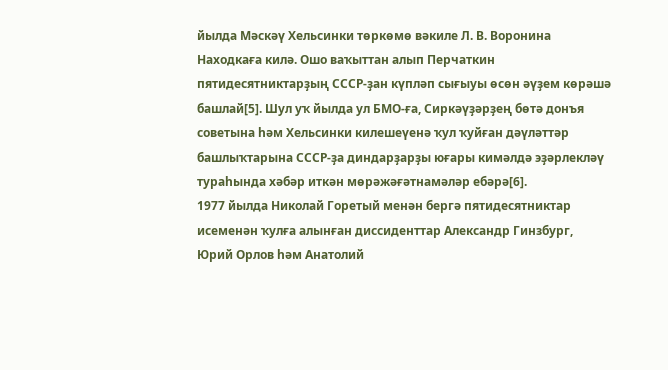йылда Мәскәү Хельсинки төркөмө вәкиле Л. В. Воронина Находкаға килә. Ошо ваҡыттан алып Перчаткин пятидесятниктарҙың СССР-ҙан күпләп сығыуы өсөн әүҙем көрәшә башлай[5]. Шул уҡ йылда ул БМО-ға, Сиркәүҙәрҙең бөтә донъя советына һәм Хельсинки килешеүенә ҡул ҡуйған дәүләттәр башлыҡтарына СССР-ҙа диндарҙарҙы юғары кимәлдә эҙәрлекләү тураһында хәбәр иткән мөрәжәғәтнамәләр ебәрә[6].
1977 йылда Николай Горетый менән бергә пятидесятниктар исеменән ҡулға алынған диссиденттар Александр Гинзбург, Юрий Орлов һәм Анатолий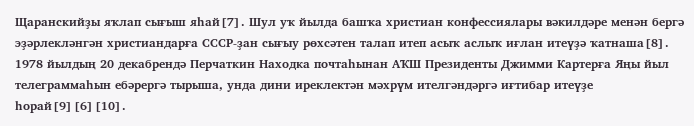Щаранскийҙы яҡлап сығыш яһай[7]. Шул уҡ йылда башҡа христиан конфессиялары вәкилдәре менән бергә эҙәрлекләнгән христиандарға СССР-ҙан сығыу рөхсәтен талап итеп асыҡ аслыҡ иғлан итеүҙә ҡатнаша[8].
1978 йылдың 20 декабрендә Перчаткин Находка почтаһынан АҠШ Президенты Джимми Картерға Яңы йыл телеграммаһын ебәрергә тырыша, унда дини иреклектән мәхрүм ителгәндәргә иғтибар итеүҙе һорай[9][6][10].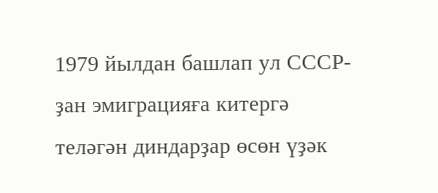1979 йылдан башлап ул СССР-ҙан эмиграцияға китергә теләгән диндарҙар өсөн үҙәк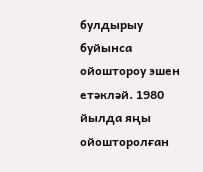булдырыу буйынса ойоштороу эшен етәкләй. 1980 йылда яңы ойошторолған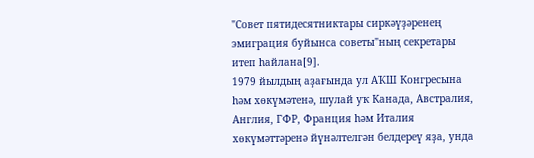"Совет пятидесятниктары сиркәүҙәренең эмиграция буйынса советы"ның секретары итеп һайлана[9].
1979 йылдың аҙағында ул АҠШ Конгресына һәм хөкүмәтенә, шулай уҡ Канада, Австралия, Англия, ГФР, Франция һәм Италия хөкүмәттәренә йүнәлтелгән белдереү яҙа, унда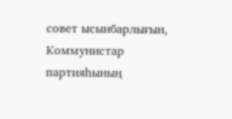совет ысынбарлығын, Коммунистар партияһының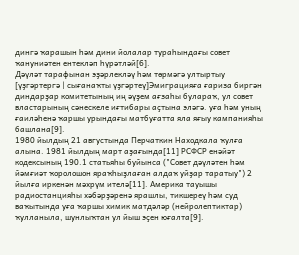дингә ҡарашын һәм дини йолалар тураһындағы совет ҡануниәтен ентекләп һүрәтләй[6].
Дәүләт тарафынан эҙәрлекләү һәм төрмәгә ултыртыу
[үҙгәртергә | сығанаҡты үҙгәртеү]Эмиграцияға ғариза биргән диндарҙар комитетының иң әүҙем ағзаһы булараҡ, ул совет властарының сәнескеле иғтибары аҫтына эләгә. уға һәм уның ғаиләһенә ҡаршы урындағы матбуғатта яла яғыу кампанияһы башлана[9].
1980 йылдың 21 августында Перчаткин Находкала ҡулға алына. 1981 йылдың март аҙағында[11] РСФСР енәйәт кодексының 190.1 статьяһы буйынса ("Совет дәүләтен һәм йәмғиәт ҡоролошон яраҡһыҙлаған алдаҡ уйҙар таратыу") 2 йылға иркенән мәхрүм ителә[11]. Америка тауышы радиостанцияһы хәбәрҙәренә ярашлы, тикшереү һәм суд ваҡытында уға ҡаршы химик матдәләр (нейролептиктар) ҡулланыла, шунлыҡтан ул йыш эҫен юғалта[9].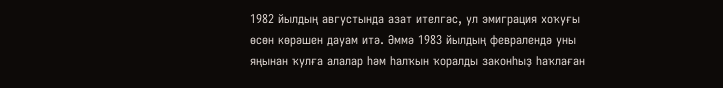1982 йылдың августында азат ителгәс, ул эмиграция хоҡуғы өсөн көрәшен дауам итә. Әммә 1983 йылдың февралендә уны яңынан ҡулға алалар һәм һалҡын ҡоралды законһыҙ һаҡлаған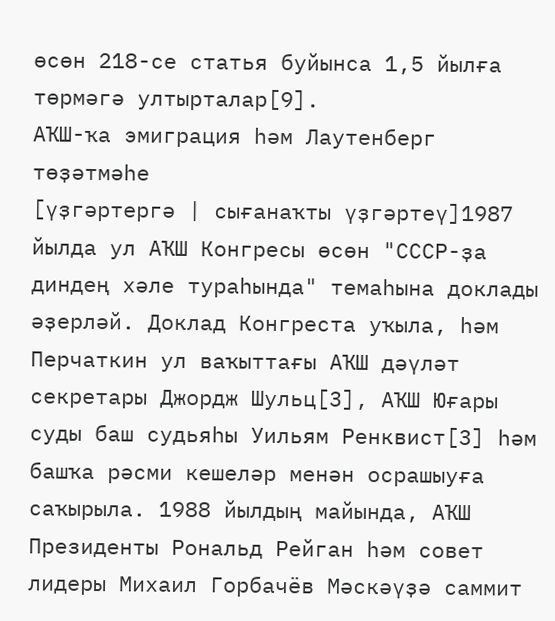өсөн 218-се статья буйынса 1,5 йылға төрмәгә ултырталар[9].
АҠШ-ҡа эмиграция һәм Лаутенберг төҙәтмәһе
[үҙгәртергә | сығанаҡты үҙгәртеү]1987 йылда ул АҠШ Конгресы өсөн "СССР-ҙа диндең хәле тураһында" темаһына доклады әҙерләй. Доклад Конгреста уҡыла, һәм Перчаткин ул ваҡыттағы АҠШ дәүләт секретары Джордж Шульц[3], АҠШ Юғары суды баш судьяһы Уильям Ренквист[3] һәм башҡа рәсми кешеләр менән осрашыуға саҡырыла. 1988 йылдың майында, АҠШ Президенты Рональд Рейган һәм совет лидеры Михаил Горбачёв Мәскәүҙә саммит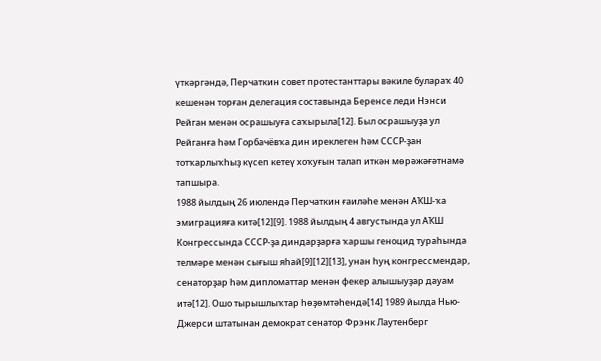үткәргәндә, Перчаткин совет протестанттары вәкиле булараҡ 40 кешенән торған делегация составында Беренсе леди Нэнси Рейган менән осрашыуға саҡырыла[12]. Был осрашыуҙа ул Рейганға һәм Горбачёвҡа дин иреклеген һәм СССР-ҙан тотҡарлыҡһыҙ күсеп кетеү хоҡуғын талап иткән мөрәжәғәтнамә тапшыра.
1988 йылдың 26 июлендә Перчаткин ғаиләһе менән АҠШ-ҡа эмиграцияға китә[12][9]. 1988 йылдың 4 августында ул АҠШ Конгрессында СССР-ҙа диндарҙарға ҡаршы геноцид тураһында телмәре менән сығыш яһай[9][12][13], унан һуң конгрессмендар, сенаторҙар һәм дипломаттар менән фекер алышыуҙар дауам итә[12]. Ошо тырышлыҡтар һөҙөмтәһендә[14] 1989 йылда Нью-Джерси штатынан демократ сенатор Фрэнк Лаутенберг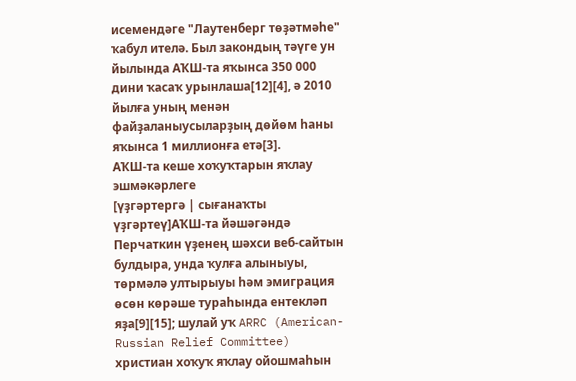исемендәге "Лаутенберг төҙәтмәһе" ҡабул ителә. Был закондың тәүге ун йылында АҠШ-та яҡынса 350 000 дини ҡасаҡ урынлаша[12][4], ә 2010 йылға уның менән файҙаланыусыларҙың дөйөм һаны яҡынса 1 миллионға етә[3].
АҠШ-та кеше хоҡуҡтарын яҡлау эшмәкәрлеге
[үҙгәртергә | сығанаҡты үҙгәртеү]АҠШ-та йәшәгәндә Перчаткин үҙенең шәхси веб-сайтын булдыра, унда ҡулға алыныуы, төрмәлә ултырыуы һәм эмиграция өсөн көрәше тураһында ентекләп яҙа[9][15]; шулай уҡ ARRC (American-Russian Relief Committee) христиан хоҡуҡ яҡлау ойошмаһын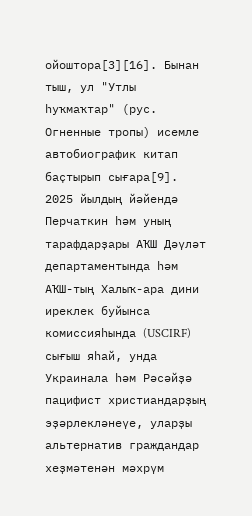ойоштора[3][16]. Бынан тыш, ул "Утлы һуҡмаҡтар" (рус. Огненные тропы) исемле автобиографик китап баҫтырып сығара[9].
2025 йылдың йәйендә Перчаткин һәм уның тарафдарҙары АҠШ Дәүләт департаментында һәм АҠШ-тың Халыҡ-ара дини иреклек буйынса комиссияһында (USCIRF) сығыш яһай, унда Украинала һәм Рәсәйҙә пацифист христиандарҙың эҙәрлекләнеүе, уларҙы альтернатив граждандар хеҙмәтенән мәхрүм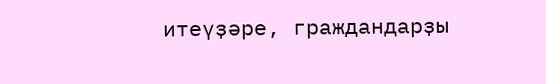итеүҙәре, граждандарҙы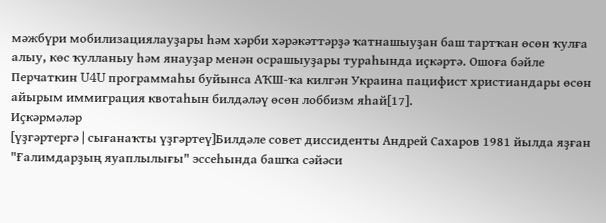мәжбүри мобилизациялауҙары һәм хәрби хәрәкәттәрҙә ҡатнашыуҙан баш тартҡан өсөн ҡулға алыу, көс ҡулланыу һәм янауҙар менән осрашыуҙары тураһында иҫкәртә. Ошоға бәйле Перчаткин U4U программаһы буйынса АҠШ-ҡа килгән Украина пацифист христиандары өсөн айырым иммиграция квотаһын билдәләү өсөн лоббизм яһай[17].
Иҫкәрмәләр
[үҙгәртергә | сығанаҡты үҙгәртеү]Билдәле совет диссиденты Андрей Сахаров 1981 йылда яҙған "Ғалимдарҙың яуаплылығы" эссеһында башҡа сәйәси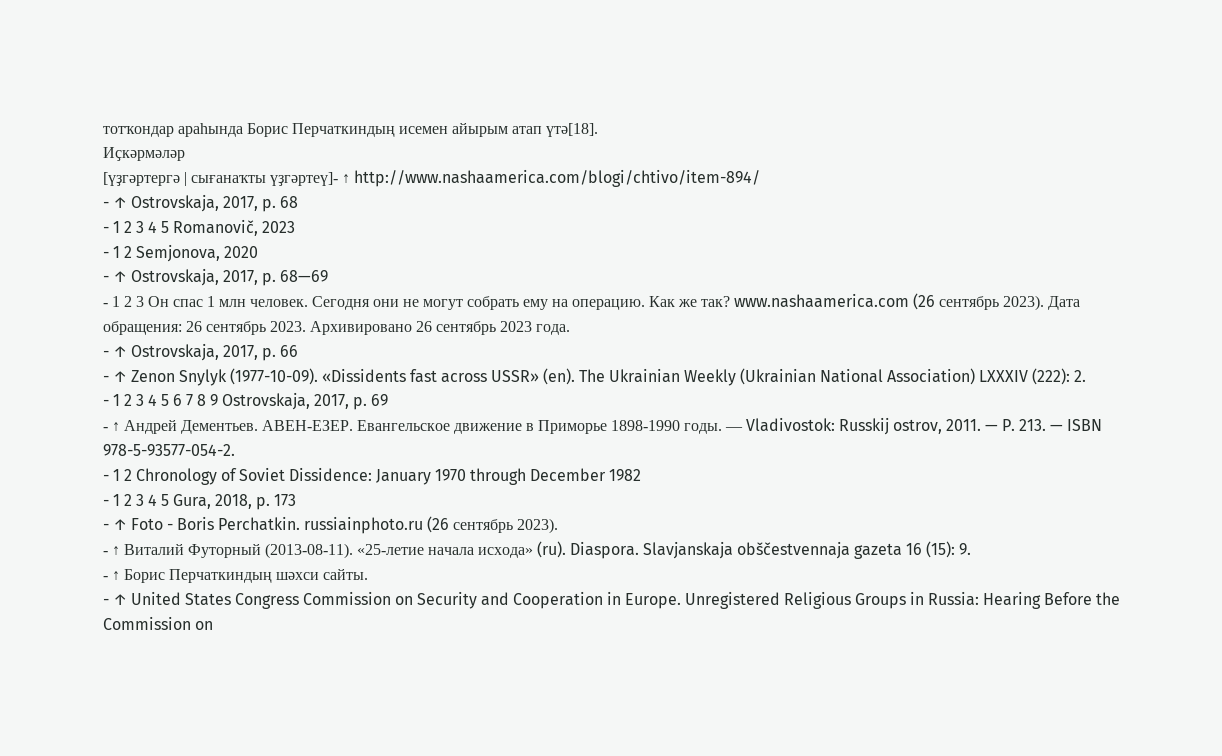тотҡондар араһында Борис Перчаткиндың исемен айырым атап үтә[18].
Иҫкәрмәләр
[үҙгәртергә | сығанаҡты үҙгәртеү]- ↑ http://www.nashaamerica.com/blogi/chtivo/item-894/
- ↑ Ostrovskaja, 2017, p. 68
- 1 2 3 4 5 Romanovič, 2023
- 1 2 Semjonova, 2020
- ↑ Ostrovskaja, 2017, p. 68—69
- 1 2 3 Он спас 1 млн человек. Сегодня они не могут собрать ему на операцию. Как же так? www.nashaamerica.com (26 сентябрь 2023). Дата обращения: 26 сентябрь 2023. Архивировано 26 сентябрь 2023 года.
- ↑ Ostrovskaja, 2017, p. 66
- ↑ Zenon Snylyk (1977-10-09). «Dissidents fast across USSR» (en). The Ukrainian Weekly (Ukrainian National Association) LXXXIV (222): 2.
- 1 2 3 4 5 6 7 8 9 Ostrovskaja, 2017, p. 69
- ↑ Андрей Дементьев. АВЕН-ЕЗЕР. Евангельское движение в Приморье 1898-1990 годы. — Vladivostok: Russkij ostrov, 2011. — P. 213. — ISBN 978-5-93577-054-2.
- 1 2 Chronology of Soviet Dissidence: January 1970 through December 1982
- 1 2 3 4 5 Gura, 2018, p. 173
- ↑ Foto - Boris Perchatkin. russiainphoto.ru (26 сентябрь 2023).
- ↑ Виталий Футорный (2013-08-11). «25-летие начала исхода» (ru). Diaspora. Slavjanskaja obščestvennaja gazeta 16 (15): 9.
- ↑ Борис Перчаткиндың шәхси сайты.
- ↑ United States Congress Commission on Security and Cooperation in Europe. Unregistered Religious Groups in Russia: Hearing Before the Commission on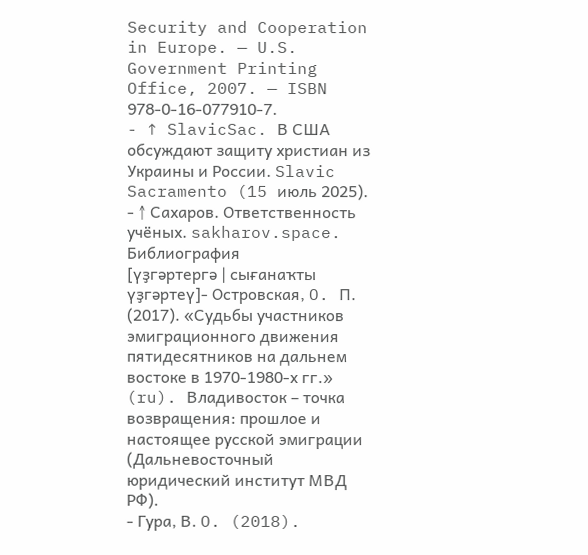Security and Cooperation in Europe. — U.S. Government Printing Office, 2007. — ISBN 978-0-16-077910-7.
- ↑ SlavicSac. В США обсуждают защиту христиан из Украины и России. Slavic Sacramento (15 июль 2025).
- ↑ Сахаров. Ответственность учёных. sakharov.space.
Библиография
[үҙгәртергә | сығанаҡты үҙгәртеү]- Островская, O. П. (2017). «Судьбы участников эмиграционного движения пятидесятников на дальнем востоке в 1970-1980-х гг.» (ru). Владивосток – точка возвращения: прошлое и настоящее русской эмиграции (Дальневосточный юридический институт МВД РФ).
- Гура, В. O. (2018).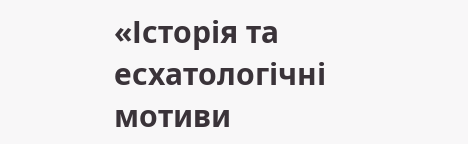«Історія та есхатологічні мотиви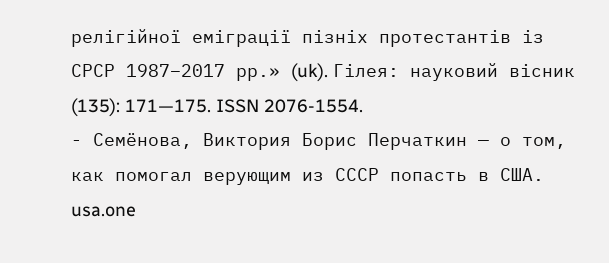релігійної еміграції пізніх протестантів із СРСР 1987–2017 рр.» (uk). Гілея: науковий вісник (135): 171—175. ISSN 2076-1554.
- Семёнова, Виктория Борис Перчаткин — о том, как помогал верующим из СССР попасть в США. usa.one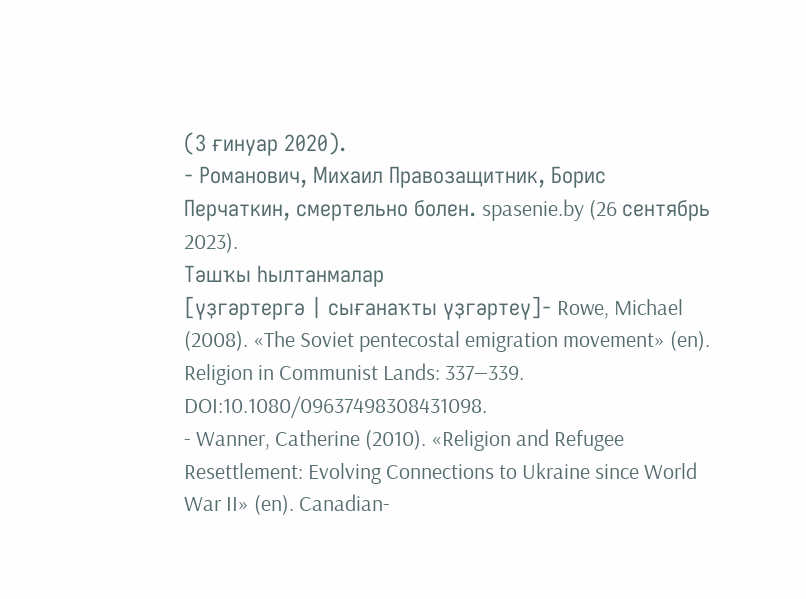(3 ғинуар 2020).
- Романович, Михаил Правозащитник, Борис Перчаткин, смертельно болен. spasenie.by (26 сентябрь 2023).
Тәшҡы һылтанмалар
[үҙгәртергә | сығанаҡты үҙгәртеү]- Rowe, Michael (2008). «The Soviet pentecostal emigration movement» (en). Religion in Communist Lands: 337—339. DOI:10.1080/09637498308431098.
- Wanner, Catherine (2010). «Religion and Refugee Resettlement: Evolving Connections to Ukraine since World War II» (en). Canadian-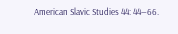American Slavic Studies 44: 44—66.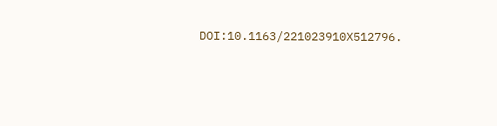DOI:10.1163/221023910X512796.